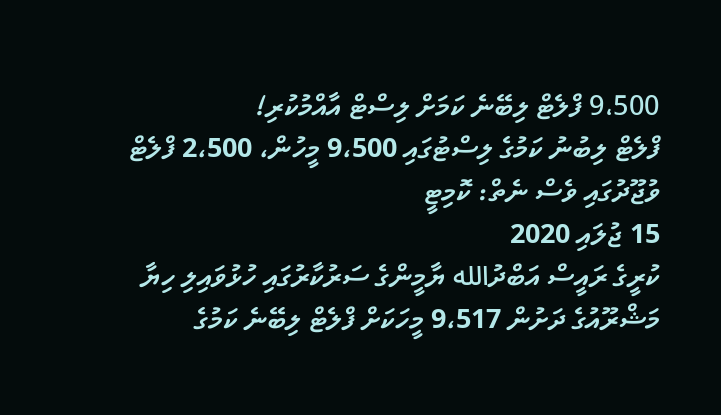9،500 ފްލެޓް ލިބޭނެ ކަމަށް ލިސްޓް އާއްމުކުރި!
ފްލެޓް ލިބުނު ކަމުގެ ލިސްޓުގައި 9،500 މީހުން، 2،500 ފްލެޓް ވުޖޫދުގައި ވެސް ނެތް: ކޮމިޓީ
15 ޖުލައި 2020
ކުރީގެ ރައީސް އަބްދުالله ޔާމީންގެ ސަރުކާރުގައި ހުޅުވައިލި ހިޔާ މަޝްރޫއުގެ ދަށުން 9،517 މީހަކަށް ފްލެޓް ލިބޭނެ ކަމުގެ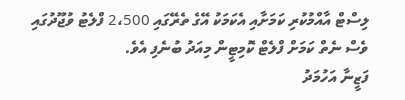ލިސްޓް އާއްމުކުރި ކަމަށާއި އެކަމަކު އޭގެ ތެރޭގައި 2،500 ފްލެޓު ވުޖޫދުގައި ވެސް ނެތް ކަމަށް ފްލެޓް ކޮމިޓީން މިއަދު ބުނެފި އެވެ.
ފަޒީނާ އަހުމަދު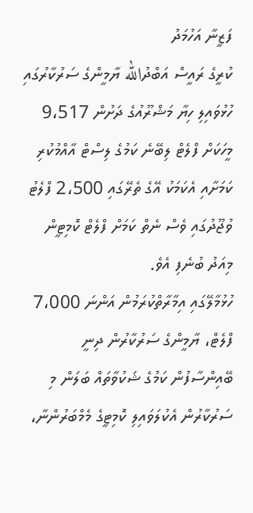ފަޒީނާ އަހުމަދު
ކުރީގެ ރައީސް އަބްދުالله ޔާމީންގެ ސަރުކާރުގައި ހުޅުވައިލި ހިޔާ މަޝްރޫއުގެ ދަށުން 9،517 މީހަކަށް ފްލެޓް ލިބޭނެ ކަމުގެ ލިސްޓް އާއްމުކުރި ކަމަށާއި އެކަމަކު އޭގެ ތެރޭގައި 2،500 ފްލެޓު ވުޖޫދުގައި ވެސް ނެތް ކަމަށް ފްލެޓް ކޮމިޓީން މިއަދު ބުނެފި އެވެ.
ހުޅުމާލޭގައި އިމާރާތްކުރަމުން އަންނަ 7،000 ފްލެޓް، ޔާމީންގެ ސަރުކާރުން ދިނީ ބޭއިންސާފުން ކަމުގެ ޝަކުވާތައް ބަލަން މި ސަރުކާރުން އެކުލަވައިލި ކޮމިޓީގެ މެމްބަރުންނާ،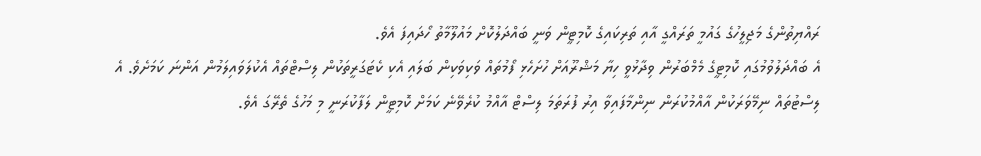ރައްޔިތުންގެ މަޖިލީހުގެ ގައުމީ ތަރައްގީ އާއި ތަރިކައިގެ ކޮމިޓީން ވަނީ ބައްދަލުކޮށް މައުލޫމާތު ހޯދައިފަ އެވެ.
އެ ބައްދަލުވުމުގައި ކޮމިޓީގެ މެމްބަރުން ވިދާޅުވީ ހިޔާ މަޝްރޫއަށް ހުށަހެޅި ފޯމުތައް ވަކިވަކިން ބަލައި އެކި ކެޓަގަރީތަކުން ލިސްޓްތައް އެކުލަވައިލަމުން އަންނަ ކަމަށެވެ. އެ ލިސްޓުތައް ނިމޭވަރަކުން އާއްމުކުރަން ނިންމާފައިވާ އިރު ފުރަތަމަ ލިސްޓް އާއްމު ކުރެވޭނެ ކަމަށް ކޮމިޓީން ލަފާކުރަނީ މި މަހުގެ ތެރޭގަ އެވެ.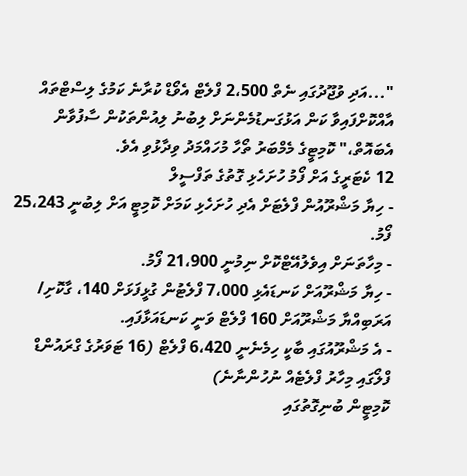"...އަދި ވުޖޫދުގައި ނެތް 2،500 ފްލެޓް އެވޯޑް ކުރާނެ ކަމުގެ ލިސްޓްތައް އާއްކޮށްފައިވާ ކަން އަޅުގަނޑުމެންނަށް ލިބުނު ލިއުންތަކުން ސާފުވާން އެބައޮތް،" ކޮމިޓީގެ މެމްބަރު ތޯހާ މުހައްމަދު ވިދާޅުވި އެވެ.
12 ކެޓަރީގެ އަށް ފޯމު ހުށަހެޅި ގޮތުގެ ތަފްސީލް
- ހިޔާ މަޝްރޫއުން ފްލެޓަށް އެދި ހުށަހެޅި ކަމަށް ކޮމިޓީ އަށް ލިބުނީ 25،243 ފޯމު.
- މިހާތަނަށް އިވެލުއޭޓްކޮށް ނިމުނީ 21،900 ފޯމު.
- ހިޔާ މަޝްރޫއަށް ކަނޑައެޅި 7،000 ފްލެޓުން ގުޅީފަޅަށް 140، ގާކޮށި/ އަރަބިއްޔާ މަޝްރޫއަށް 160 ފްލެޓް ވަނީ ކަނޑައަޅާފައި.
- އެ މަޝްރޫއުގައި ބާކީ ހިމެނެނީ 6،420 ފްލެޓް (16 ޓަވަރުގެ ގްރައުންޑް ފްލޯގައި މިހާރު ފްލެޓެއް ނުހުންނާނެ)
ކޮމިޓީން ބުނިގޮތުގައި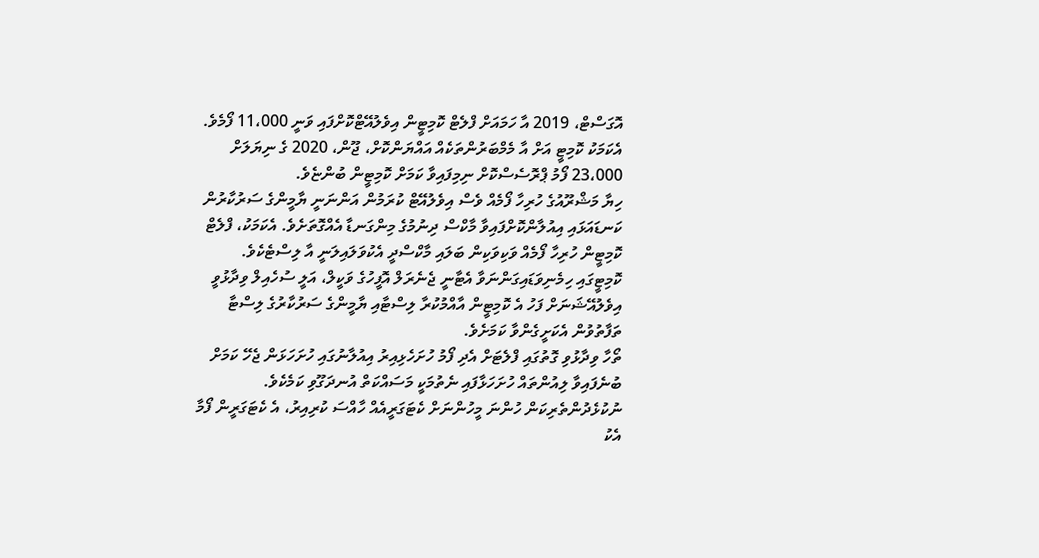އޮގަސްޓް، 2019 އާ ހަމައަށް ފްލެޓް ކޮމިޓީން އިވެލުއޭޓްކޮށްފައި ވަނީ 11،000 ފޯމެވެ. އެކަމަކު ކޮމިޓީ އަށް އާ މެމްބަރުންތަކެއް އައްޔަންކޮށް، ޖޫން، 2020 ގެ ނިޔަލަށް 23،000 ފޯމު ޕްރޮސެސްކޮށް ނިމިފައިވާ ކަމަށް ކޮމިޓީން ބުންޏެވެ.
ހިޔާ މަޝްރޫއުގެ ހުރިހާ ފޯމެއް ވެސް އިވެލުއޭޓް ކުރަމުން އަންނަނީ ޔާމީންގެ ސަރުކާރުން ކަނޑައަޅައި އިއުލާންކޮށްފައިވާ މާކްސް ދިނުމުގެ މިންގަނޑާ އެއްގޮތަށެވެ. އެކަމަކު، ފްލެޓް ކޮމިޓީން ހުރިހާ ފޯމެއް ވަކިވަކިން ބަލައި މާކްސްދީ އެކުވަލައިލަނީ އާ ލިސްޓެކެވެ.
ކޮމިޓީގައި ހިމެނިވަޑައިގަންނަވާ އެޓާނީ ޖެނެރަލް އޮފީހުގެ ވަކީލް، އަލީ ސުހެއިލް ވިދާޅުވީ އިވެލުއޭޝަނަށް ފަހު އެ ކޮމިޓީން އާއްމުކުރާ ލިސްޓާއި ޔާމީންގެ ސަރުކާރުގެ ލިސްޓާ ތަފާތުވުން އެކަށީގެންވާ ކަމަށެވެ.
ތޯހާ ވިދާޅުވި ގޮތުގައި ފްލެޓަށް އެދި ފޯމު ހުށަހެޅިއިރު އިއުލާނުގައި ހުށަހަޅަން ޖެހޭ ކަމަށް ބުނެފައިވާ ލިއުންތައް ހުށަހަޅާފައި ނެތުމަކީ މަސައްކަތް އުނދަގޫވި ކަމެކެވެ. ނުކުޅެދުންތެރިކަން ހުންނަ މީހުންނަށް ކެޓަގަރީއެއް ހާއްސަ ކުރިއިރު، އެ ކެޓަގަރީން ފޯމާ އެކު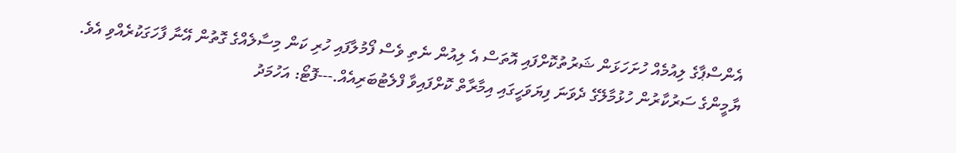އެންސްޕާގެ ލިއުމެއް ހުށަހަޅަން ޝަރުތުކޮށްފައި އޮތަސް އެ ލިއުން ނެތި ވެސް ފޯމުލާފައި ހުރި ކަން މިސާލެއްގެ ގޮތުން އޭނާ ފާހަގަކުރެއްވި އެވެ.
ޔާމީންގެ ސަރުކާރުން ހުޅުމާލޭގެ ދެވަނަ ފިޔަވަހީގައި އިމާރާތް ކޮށްފައިވާ ފްލެޓުބަރިއެއް.---ފޮޓޯ: އަހުމަދު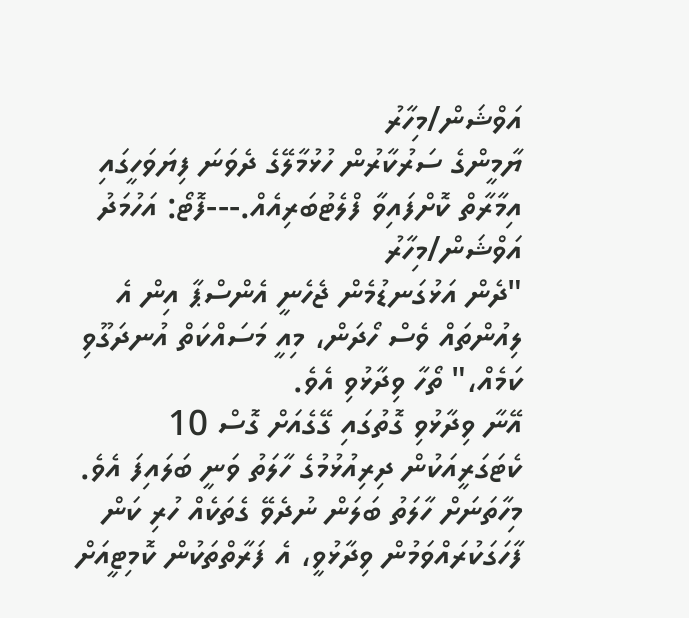އަވްޝަން/މިހާރު
ޔާމީންގެ ސަރުކާރުން ހުޅުމާލޭގެ ދެވަނަ ފިޔަވަހީގައި އިމާރާތް ކޮށްފައިވާ ފްލެޓުބަރިއެއް.---ފޮޓޯ: އަހުމަދު އަވްޝަން/މިހާރު
"ދެން އަޅުގަނޑުމެން ޖެހެނީ އެންސްޕާ އިން އެ ލިއުންތައް ވެސް ހޯދަން، މިއީ މަސައްކަތް އުނދަގޫވި ކަމެއް،" ތޯހާ ވިދާޅުވި އެވެ.
އޭނާ ވިދާޅުވި ގޮތުގައި ގޭގެއަށް ގޮސް 10 ކެޓަގަރީއަކުން ދިރިއުޅުމުގެ ހާލަތު ވަނީ ބަލައިފަ އެވެ. މިހާތަނަށް ހާލަތު ބަލަން ނުދެވޭ ގެތަކެއް ހުރި ކަން ފާހަގަކުރައްވަމުން ވިދާޅުވީ، އެ ފަރާތްތަކުން ކޮމިޓީއަށް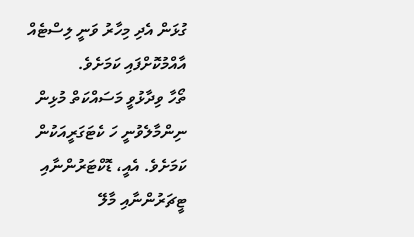ގުޅަން އެދި މިހާރު ވަނީ ލިސްޓެއް އާއްމުކޮށްފައި ކަމަށެވެ.
ތޯހާ ވިދާޅުވީ މަސައްކަތް މުޅިން ނިންމާލެވުނީ ހަ ކެޓަގަރީއަކުން ކަމަށެވެ. އެއީ، ޑޮކްޓަރުންނާއި ޓީޗަރުންނާއި މާލޭ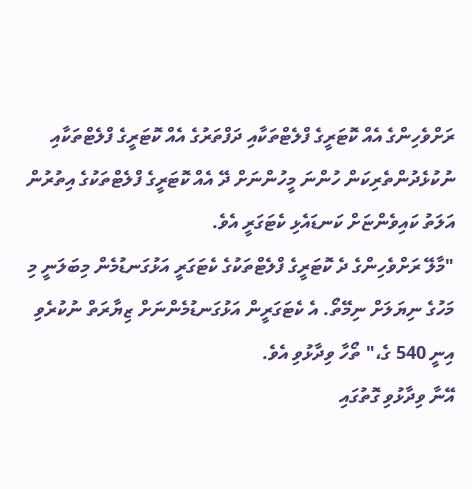ރަށްވެހިންގެ އެއް ކޮޓަރީގެ ފްލެޓްތަކާއި ދަފްތަރުގެ އެއް ކޮޓަރީގެ ފްލެޓްތަކާއި ނުކުޅެދުންތެރިކަން ހުންނަ މީހުންނަށް ދޭ އެއް ކޮޓަރީގެ ފްލެޓްތަކުގެ އިތުރުން އަލަތު ކައިވެންޏަށް ކަނޑައެޅި ކެޓަގަރީ އެވެ.
"މާލޭ ރަށްވެހިންގެ ދެ ކޮޓަރީގެ ފްލެޓްތަކުގެ ކެޓަގަރީ އަޅުގަނޑުމެން މިބަލަނީ މި މަހުގެ ނިޔަލަށް ނިމޭތޯ. އެ ކެޓަގަރީން އަޅުގަނޑުމެންނަށް ޒިޔާރަތް ނުކުރެވި އިނީ 540 ގެ،" ތޯހާ ވިދާޅުވި އެވެ.
އޭނާ ވިދާޅުވި ގޮތުގައި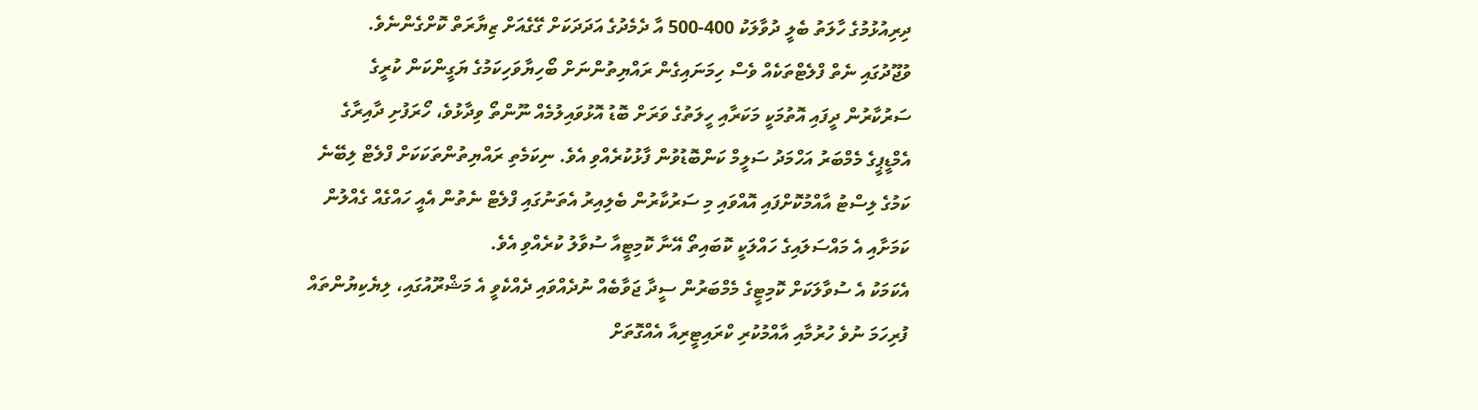ދިރިއުޅުމުގެ ހާލަތު ބެލީ ދުވާލަކު 400-500 އާ ދެމެދުގެ އަދަދަކަށް ގޭގެއަށް ޒިޔާރަތް ކޮށްގެންނެވެ.
ވުޖޫދުގައި ނެތް ފްލެޓްތަކެއް ވެސް ހިމަނައިގެން ރައްޔިތުންނަށް ބޯހިޔާވަހިކަމުގެ ޔަގީންކަން ކުރީގެ ސަރުކާރުން ދީފައި އޮތުމަކީ މަކަރާއި ހީލަތުގެ ވަރަށް ބޮޑު އޮޅުވައިލުމެއް ނޫންތޯ ވިދާޅުވެ، ހޯރަފުށި ދާއިރާގެ އެމްޑީޕީގެ މެމްބަރު އަހްމަދު ސަލީމް ކަންބޮޑުވުން ފާޅުކުރެއްވި އެވެ. ނިކަމެތި ރައްޔިތުންތަކަކަށް ފްލެޓް ލިބޭނެ ކަމުގެ ލިސްޓު އާއްމުކޮށްފައި އޮއްވައި މި ސަރުކާރުން ބެލިއިރު އެތަނުގައި ފްލެޓް ނެތުން އެއީ ހައްގެއް ގެއްލުން ކަމަށާއި އެ މައްސަލައިގެ ހައްލަކީ ކޮބައިތޯ އޭނާ ކޮމިޓީއާ ސުވާލު ކުރެއްވި އެވެ.
އެކަމަކު އެ ސުވާލަކަށް ކޮމިޓީގެ މެމްބަރުން ސީދާ ޖަވާބެއް ނުދެއްވައި ދެއްކެވީ އެ މަޝްރޫއުގައި، ލިޔެކިޔުންތައް ފުރިހަމަ ނުވެ ހުރުމާއި އާއްމުކުރި ކްރައިޓީރިއާ އެއްގޮތަށް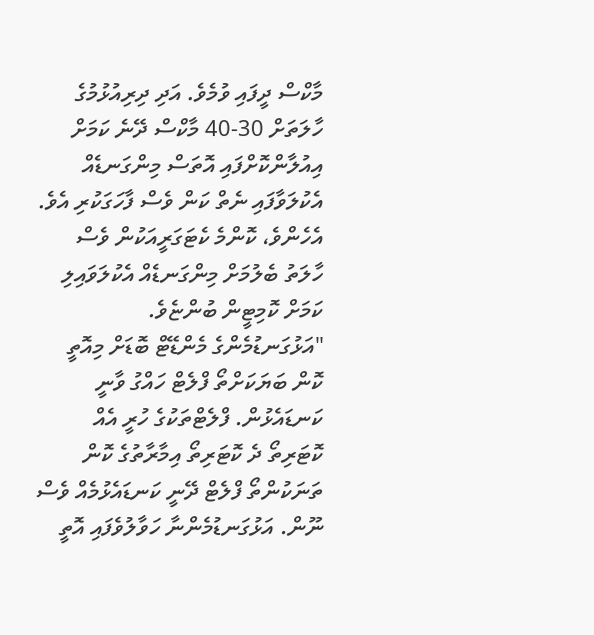މާކްސް ދީފައި ވުމެވެ. އަދި ދިރިއުޅުމުގެ ހާލަތަށް 30-40 މާކްސް ދޭނެ ކަމަށް އިއުލާންކޮށްފައި އޮތަސް މިންގަނޑެއް އެކުލަވާފައި ނެތް ކަން ވެސް ފާހަގަކުރި އެވެ.
އެހެންވެ، ކޮންމެ ކެޓަގަރީއަކުން ވެސް ހާލަތު ބެލުމަށް މިންގަނޑެއް އެކުލަވައިލި ކަމަށް ކޮމިޓީން ބުންޏެވެ.
"އަޅުގަނޑުމެންގެ މެންޑޭޓް ބޮޑަށް މިއޮތީ ކޮން ބަޔަކަށްތޯ ފްލެޓް ހައްގު ވާނީ ކަނޑައެޅުން. ފްލެޓްތަކުގެ ހުރީ އެއް ކޮޓަރިތޯ ދެ ކޮޓަރިތޯ އިމާރާތުގެ ކޮން ތަނަކުންތޯ ފްލެޓް ދޭނީ ކަނޑައެޅުމެއް ވެސް ނޫން. އަޅުގަނޑުމެންނާ ހަވާލުވެފައި އޮތީ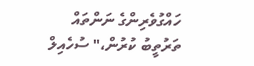ހައްގުވެރިންގެ ނަންތައް ތަރުތީބު ކުރުން،" ސުހެއިލް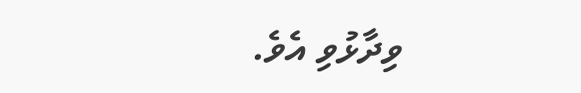ވިދާޅުވި އެވެ.